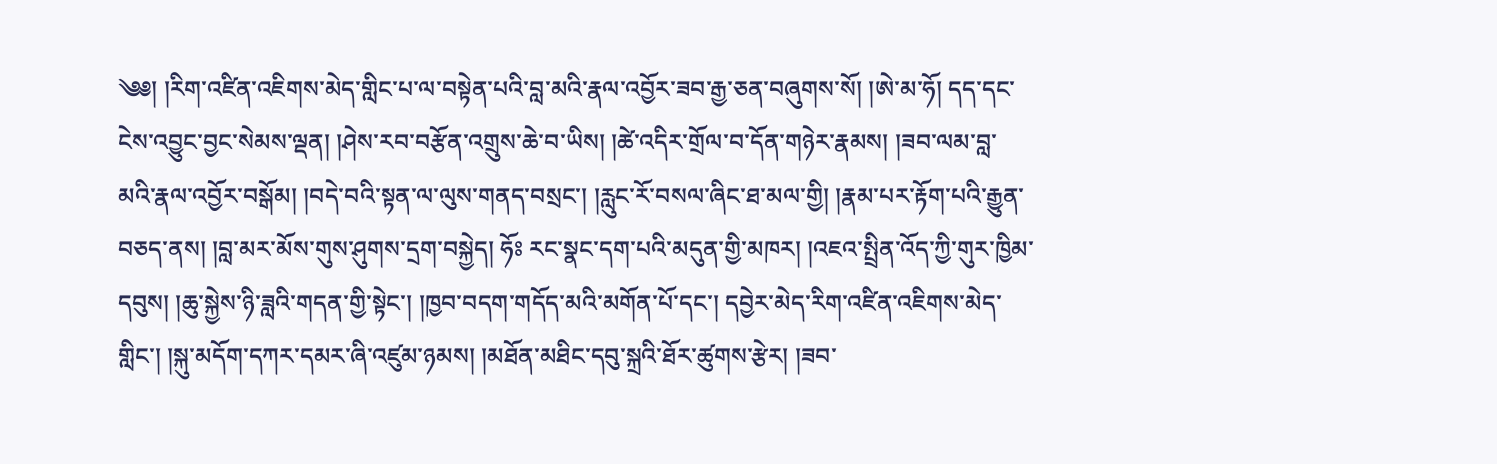༄༅། །རིག་འཛིན་འཇིགས་མེད་གླིང་པ་ལ་བསྟེན་པའི་བླ་མའི་རྣལ་འབྱོར་ཟབ་རྒྱ་ཅན་བཞུགས་སོ། །ཨེ་མ་ཧོ། དད་དང་ངེས་འབྱུང་བྱང་སེམས་ལྡན། །ཤེས་རབ་བརྩོན་འགྲུས་ཆེ་བ་ཡིས། །ཚེ་འདིར་གྲོལ་བ་དོན་གཉེར་རྣམས། །ཟབ་ལམ་བླ་མའི་རྣལ་འབྱོར་བསྒོམ། །བདེ་བའི་སྟན་ལ་ལུས་གནད་བསྲང་། །རླུང་རོ་བསལ་ཞིང་ཐ་མལ་གྱི། །རྣམ་པར་རྟོག་པའི་རྒྱུན་བཅད་ནས། །བླ་མར་མོས་གུས་ཤུགས་དྲག་བསྐྱེད། ཧོཿ རང་སྣང་དག་པའི་མདུན་གྱི་མཁར། །འཇའ་སྤྲིན་འོད་ཀྱི་གུར་ཁྱིམ་དབུས། །ཆུ་སྐྱེས་ཉི་ཟླའི་གདན་གྱི་སྟེང་། །ཁྱབ་བདག་གདོད་མའི་མགོན་པོ་དང་། དབྱེར་མེད་རིག་འཛིན་འཇིགས་མེད་གླིང་། །སྐུ་མདོག་དཀར་དམར་ཞི་འཛུམ་ཉམས། །མཐོན་མཐིང་དབུ་སྐྲའི་ཐོར་ཚུགས་རྩེར། །ཟབ་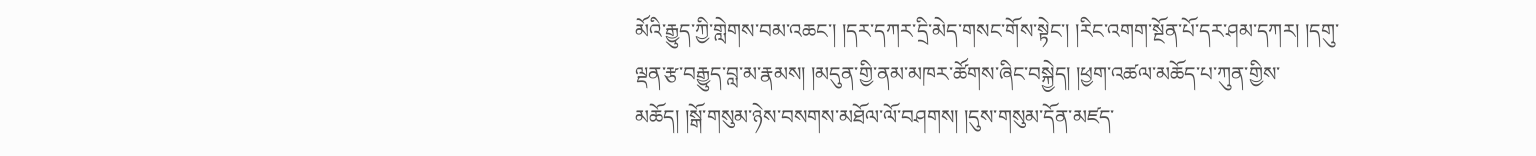མོའི་རྒྱུད་ཀྱི་གླེགས་བམ་འཆང་། །དར་དཀར་དྲི་མེད་གསང་གོས་སྟེང་། །རིང་འགག་སྔོན་པོ་དར་ཤམ་དཀར། །དགུ་ལྡན་རྩ་བརྒྱུད་བླ་མ་རྣམས། །མདུན་གྱི་ནམ་མཁར་ཚོགས་ཞིང་བསྐྱེད། །ཕྱག་འཚལ་མཆོད་པ་ཀུན་གྱིས་མཆོད། །སྒོ་གསུམ་ཉེས་བསགས་མཐོལ་ལོ་བཤགས། །དུས་གསུམ་དོན་མཛད་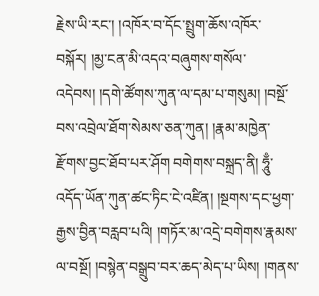རྗེས་ཡི་རང་། །འཁོར་བ་དོང་སྤྲུག་ཆོས་འཁོར་བསྐོར། །མྱ་ངན་མི་འདའ་བཞུགས་གསོལ་འདེབས། །དགེ་ཚོགས་ཀུན་ལ་དམ་པ་གསུམ། །བསྔོ་བས་འབྲེལ་ཐོག་སེམས་ཅན་ཀུན། །རྣམ་མཁྱེན་རྫོགས་བྱང་ཐོབ་པར་ཤོག བགེགས་བསྐྲད་ནི། ཧཱུྃ་འདོད་ཡོན་ཀུན་ཚང་ཏིང་ངེ་འཛིན། །སྔགས་དང་ཕྱག་རྒྱས་བྱིན་བརླབ་པའི། །གཏོར་མ་འདྲེ་བགེགས་རྣམས་ལ་བསྔོ། །བསྙེན་བསྒྲུབ་བར་ཆད་མེད་པ་ཡིས། །གནས་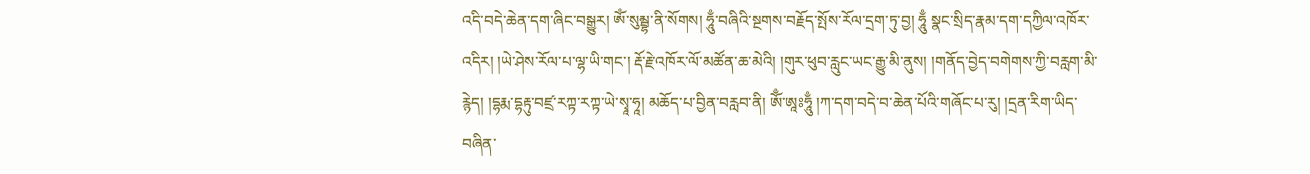འདི་བདེ་ཆེན་དག་ཞིང་བསྒྱུར། ཨོཾ་སུམྦྷ་ནི་སོགས། ཧཱུྃ་བཞིའི་སྔགས་བརྗོད་སྤོས་རོལ་དྲག་ཏུ་བྱ། ཧཱུྃ སྣང་སྲིད་རྣམ་དག་དཀྱིལ་འཁོར་འདིར། །ཡེ་ཤེས་རོལ་པ་ལྷ་ཡི་གང་། རྡོ་རྗེ་འཁོར་ལོ་མཚོན་ཆ་མེའི། །གུར་ཕུབ་རླུང་ཡང་རྒྱུ་མི་ནུས། །གནོད་བྱེད་བགེགས་ཀྱི་བརླག་མི་རྙེད། །དྷརྨ་དྷརྟུ་བཛྲ་རཀྟ་རཀྟ་ཡེ་སྭཱ་ཧཱ། མཆོད་པ་བྱིན་བརླབ་ནི། ཨོྃ་ཨཱཿཧཱུྃ །ཀ་དག་བདེ་བ་ཆེན་པོའི་གཞོང་པ་རུ། །དྲན་རིག་ཡིད་བཞིན་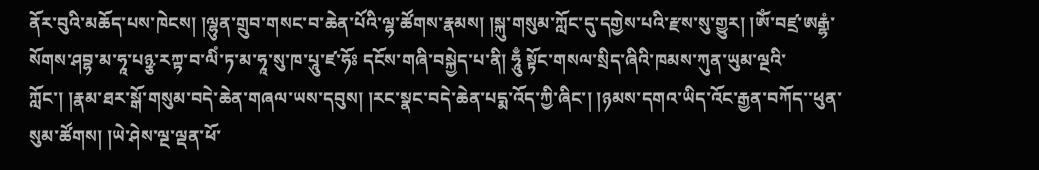ནོར་བུའི་མཆོད་པས་ཁེངས། །ལྷུན་གྲུབ་གསང་བ་ཆེན་པོའི་ལྷ་ཚོགས་རྣམས། །སྐུ་གསུམ་ཀློང་དུ་དགྱེས་པའི་རྫས་སུ་གྱུར། །ཨོཾ་བཛྲ་ཨརྒྷཾ་སོགས་ཤབྷ་མ་ཧཱ་པཉྩ་རཀྟ་བ་ལིཾ་ཏ་མ་ཧཱ་སུ་ཁ་པཱུ་ཛ་ཧོཿ དངོས་གཞི་བསྐྱེད་པ་ནི། ཧཱུྃ སྟོང་གསལ་སྲིད་ཞིའི་ཁམས་ཀུན་ཡུམ་ལྔའི་ཀློང་། །རྣམ་ཐར་སྒོ་གསུམ་བདེ་ཆེན་གཞལ་ཡས་དབུས། །རང་སྣང་བདེ་ཆེན་པདྨ་འོད་ཀྱི་ཞིང་། །ཉམས་དགའ་ཡིད་འོང་རྒྱན་བཀོད་་ཕུན་སུམ་ཚོགས། །ཡེ་ཤེས་ལྔ་ལྡན་ཕོ་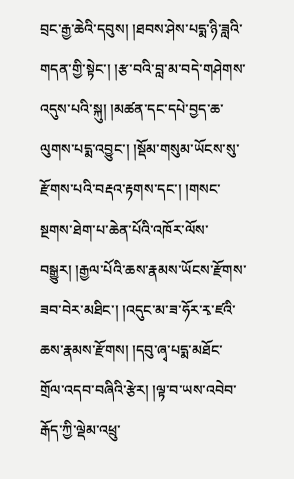བྲང་རྒྱ་ཆེའི་དབུས། །ཐབས་ཤེས་པདྨ་ཉི་ཟླའི་གདན་གྱི་སྟེང་། །རྩ་བའི་བླ་མ་བདེ་གཤེགས་འདུས་པའི་སྐུ། །མཚན་དང་དཔེ་བྱད་ཆ་ལུགས་པདྨ་འབྱུང་། །སྡོམ་གསུམ་ཡོངས་སུ་རྫོགས་པའི་བརྡའ་རྟགས་དང་། །གསང་སྔགས་ཐེག་པ་ཆེན་པོའི་འཁོར་ལོས་བསྒྱུར། །རྒྱལ་པོའི་ཆས་རྣམས་ཡོངས་རྫོགས་ཟབ་བེར་མཐིང་། །འདུང་མ་ཟ་ཧོར་རྭ་ཛའི་ཆས་རྣམས་རྫོགས། །དབུ་ཞྭ་པདྨ་མཐོང་གྲོལ་འདབ་བཞིའི་རྩེར། །ལྟ་བ་ཡས་འབེབ་རྒོད་ཀྱི་ལྡེམ་འཕྲུ་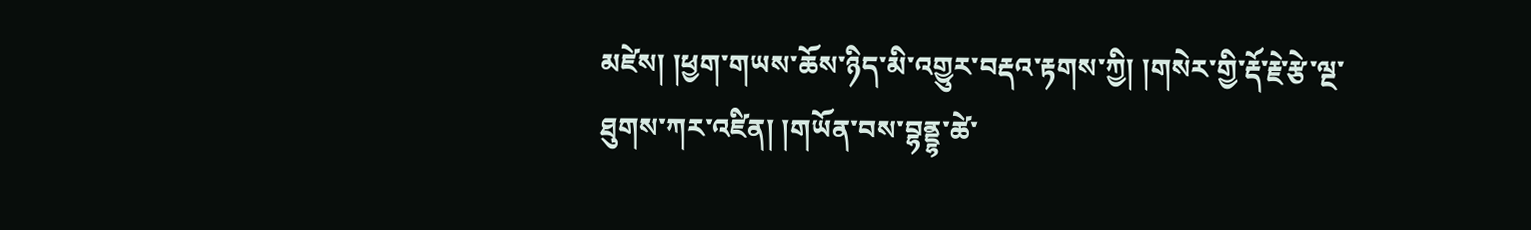མཛེས། །ཕྱག་གཡས་ཆོས་ཉིད་མི་འགྱུར་བརྡའ་རྟགས་ཀྱི། །གསེར་གྱི་རྡོ་རྗེ་རྩེ་ལྔ་ཐུགས་ཀར་འཛིན། །གཡོན་བས་བྷནྡྷ་ཚེ་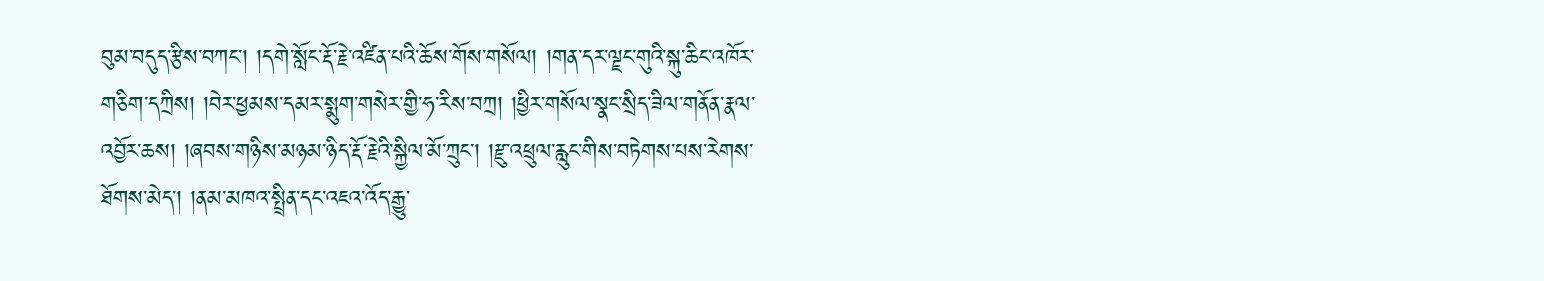བུམ་བདུད་རྩིས་བཀང་། །དགེ་སློང་རྡོ་རྗེ་འཛིན་པའི་ཆོས་གོས་གསོལ། །གན་དར་ལྗང་གུའི་སྐུ་ཆིང་འཁོར་གཅིག་དཀྲིས། །བེར་ཕྱམས་དམར་སྨུག་གསེར་གྱི་ཧ་རིས་བཀྲ། །ཕྱིར་གསོལ་སྣང་སྲིད་ཟིལ་གནོན་རྣལ་འབྱོར་ཆས། །ཞབས་གཉིས་མཉམ་ཉིད་རྡོ་རྗེའི་སྐྱིལ་མོ་ཀྲུང་། །རྫུ་འཕྲུལ་རླུང་གིས་བཏེགས་པས་རེགས་ཐོགས་མེད་། །ནམ་མཁའ་སྤྲིན་དང་འཇའ་འོད་རྒྱུ་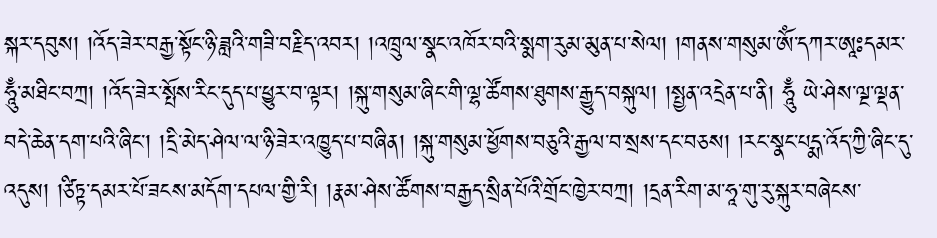སྐར་དབུས། །འོད་ཟེར་བརྒྱ་སྟོང་ཉི་ཟླའི་གཟི་བརྗིད་འབར། །འཁྲུལ་སྣང་འཁོར་བའི་སྨག་རུམ་མུན་པ་སེལ། །གནས་གསུམ་ཨོཾ་དཀར་ཨཱཿདམར་ཧཱུྃ་མཐིང་བཀྲ། །འོད་ཟེར་སྤོས་རིང་དུད་པ་ཕྱུར་བ་ལྟར། །སྐུ་གསུམ་ཞིང་གི་ལྷ་ཚོགས་ཐུགས་རྒྱུད་བསྐུལ། །སྤྱན་འདྲེན་པ་ནི། ཧཱུྃ ཡེ་ཤེས་ལྔ་ལྡན་བདེ་ཆེན་དག་པའི་ཞིང་། །དྲི་མེད་ཤེལ་ལ་ཉི་ཟེར་འཁྱུད་པ་བཞིན། །སྐུ་གསུམ་ཕྱོགས་བཅུའི་རྒྱལ་བ་སྲས་དང་བཅས། །རང་སྣང་པདྨ་འོད་ཀྱི་ཞིང་དུ་འདུས། །ཙིཏྟ་དམར་པོ་ཟངས་མདོག་དཔལ་གྱི་རི། །རྣམ་ཤེས་ཚོགས་བརྒྱད་སྲིན་པོའི་གྲོང་ཁྱེར་བཀྲ། །དྲན་རིག་མ་ཧཱ་གུ་རུ་སྐུར་བཞེངས་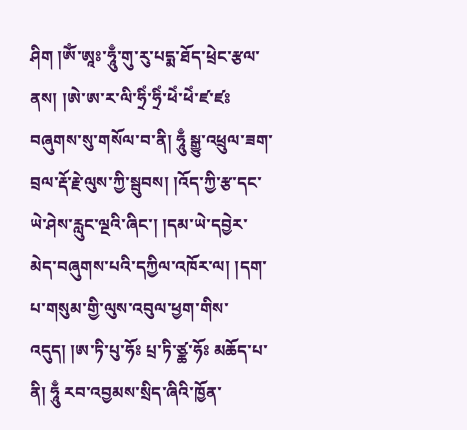ཤིག །ཨོཾ་ཨཱཿ་ཧཱུྃ་གུ་རུ་པདྨ་ཐོད་ཕྲེང་རྩལ་ནས། །ཨེ་ཨ་ར་ལི་ཧྲིཾ་ཧྲིཾ་ཕེཾ་ཕེཾ་ཛ་ཛཿ བཞུགས་སུ་གསོལ་བ་ནི། ཧཱུྃ སྒྱུ་འཕྲུལ་ཟག་བྲལ་རྡོ་རྗེ་ལུས་ཀྱི་སྦུབས། །འོད་ཀྱི་རྩ་དང་ཡེ་ཤེས་རླུང་ལྔའི་ཞིང་། །དམ་ཡེ་དབྱེར་མེད་བཞུགས་པའི་དཀྱིལ་འཁོར་ལ། །དག་པ་གསུམ་གྱི་ལུས་འབུལ་ཕྱག་གིས་འདུད། །ཨ་ཏི་པུ་ཧོཿ པྲ་ཏི་ཙྪ་ཧོཿ མཆོད་པ་ནི། ཧཱུྃ རབ་འབྱམས་སྲིད་ཞིའི་ཁྱོན་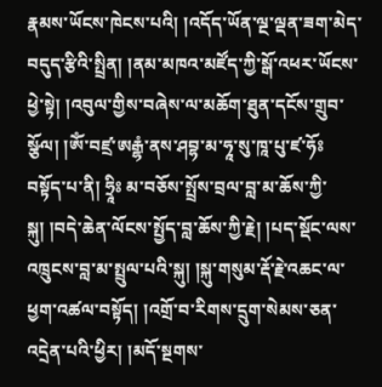རྣམས་ཡོངས་ཁེངས་པའི། །འདོད་ཡོན་ལྔ་ལྡན་ཟག་མེད་བདུད་རྩིའི་སྤྲིན། །ནམ་མཁའ་མཛོད་ཀྱི་སྒོ་འཕར་ཡོངས་ཕྱེ་སྟེ། །འབུལ་གྱིས་བཞེས་ལ་མཆོག་ཐུན་དངོས་གྲུབ་སྩོལ། །ཨོཾ་བཛྲ་ཨརྒྷཾ་ནས་ཤབྷ་མ་ཧཱ་སུ་ཁཱ་པུ་ཛ་ཧོཿ བསྟོད་པ་ནི། ཧྲཱིཿ མ་བཅོས་སྤྲོས་བྲལ་བླ་མ་ཆོས་ཀྱི་སྐུ། །བདེ་ཆེན་ལོངས་སྤྱོད་བླ་ཆོས་ཀྱི་རྗེ། །པད་སྡོང་ལས་འཁྲུངས་བླ་མ་སྤྲུལ་པའི་སྐུ། །སྐུ་གསུམ་རྡོ་རྗེ་འཆང་ལ་ཕྱག་འཚལ་བསྟོད། །འགྲོ་བ་རིགས་དྲུག་སེམས་ཅན་འདྲེན་པའི་ཕྱིར། །མདོ་སྔགས་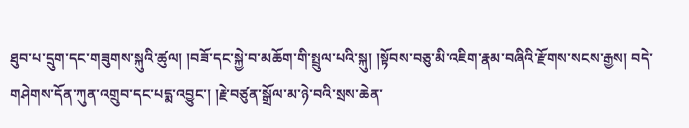ཐུབ་པ་དྲུག་དང་གཟུགས་སྐུའི་ཚུལ། །བཟོ་དང་སྐྱེ་བ་མཆོག་གི་སྤྲུལ་པའི་སྐུ། །སྟོབས་བཅུ་མི་འཇིག་རྣམ་བཞིའི་རྫོགས་སངས་རྒྱས། བདེ་གཤེགས་དོན་ཀུན་འགྲུབ་དང་པདྨ་འབྱུང་། །རྗེ་བཙུན་སྒྲོལ་མ་ཉེ་བའི་སྲས་ཆེན་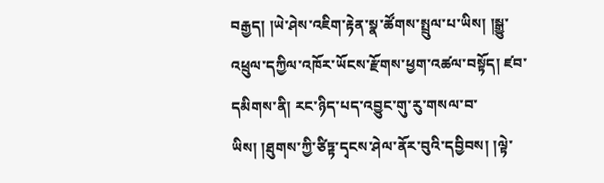བརྒྱད། །ཡེ་ཤེས་འཇིག་རྟེན་སྣ་ཚོགས་སྤྲུལ་པ་ཡིས། །སྒྱུ་འཕྲུལ་དཀྱིལ་འཁོར་ཡོངས་རྫོགས་ཕྱག་འཚལ་བསྟོད། ཛབ་དམིགས་ནི། རང་ཉིད་པད་འབྱུང་གུ་རུ་གསལ་བ་ཡིས། །ཐུགས་ཀྱི་ཙིཏྟ་དྭངས་ཤེལ་ནོར་བུའི་དབྱིབས། །ལྟེ་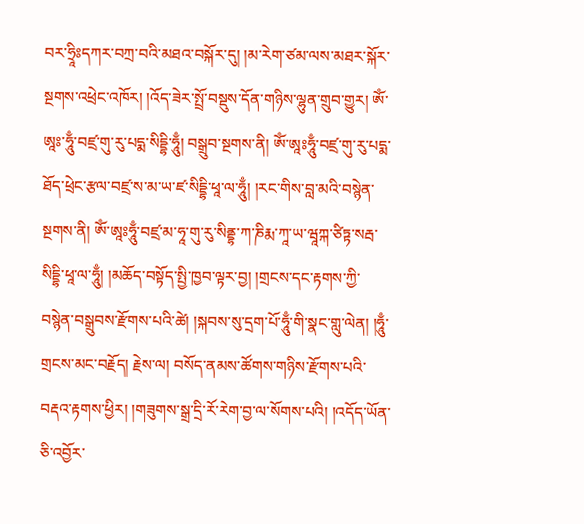བར་ཧྲཱིཿདཀར་བཀྲ་བའི་མཐའ་བསྐོར་དུ། །མ་རེག་ཙམ་ལས་མཐར་སྐོར་སྔགས་འཕྲེང་འཁོར། །འོད་ཟེར་སྤྲོ་བསྡུས་དོན་གཉིས་ལྷུན་གྲུབ་གྱུར། ཨོཾ་ཨཱཿ་ཧཱུྃ་བཛྲ་གུ་རུ་པདྨ་སིདྡྷི་ཧཱུྃ། བསྒྲུབ་སྔགས་ནི། ཨོཾ་ཨཱཿཧཱུྃ་བཛྲ་གུ་རུ་པདྨ་ཐོད་ཕྲེང་རྩལ་བཛྲ་ས་མ་ཡ་ཛ་སིདྡྷི་ཕཱ་ལ་ཧཱུྃ། །རང་གིས་བླ་མའི་བསྙེན་སྔགས་ནི། ཨོཾ་ཨཱཿཧཱུྃ་བཛྲ་མ་ཧཱ་གུ་རུ་སིནྡྷ་ཀ་ཎིརྨ་ཀཱ་ཡ་ཝཱཀྐ་ཙིཏྟ་སརྦ་སིདྡྷི་ཕཱ་ལ་ཧཱུྃ། །མཆོད་བསྟོད་སྤྱི་ཁྱབ་ལྟར་བྱ། །གྲངས་དང་རྟགས་ཀྱི་བསྙེན་བསྒྲུབས་རྫོགས་པའི་ཚེ། །སྐབས་སུ་དྲག་པོ་ཧཱུྃ་གི་སྣང་གླུ་ལེན། །ཧཱུྃ་གྲངས་མང་བརྗོད། རྗེས་ལ། བསོད་ནམས་ཚོགས་གཉིས་རྫོགས་པའི་བརྡའ་རྟགས་ཕྱིར། །གཟུགས་སྒྲ་དྲི་རོ་རེག་བྱ་ལ་སོགས་པའི། །འདོད་ཡོན་ཅི་འབྱོར་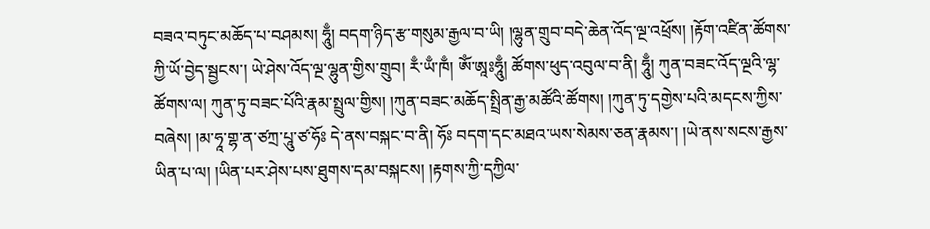བཟའ་བཏུང་མཆོད་པ་བཤམས། ཧཱུྃ། བདག་ཉིད་རྩ་གསུམ་རྒྱལ་བ་ཡི། །ལྷུན་གྲུབ་བདེ་ཆེན་འོད་ལྔ་འཕྲོས། །རྟོག་འཛིན་ཚོགས་ཀྱི་ཡོ་བྱེད་སྦྱངས་། ཡེ་ཤེས་འོད་ལྔ་ལྷུན་གྱིས་གྲུབ། རྃ་ཡྃ་ཁྃ། ཨོཾ་ཨཱཿཧཱུྃ། ཚོགས་ཕུད་འབུལ་བ་ནི། ཧཱུྃ། ཀུན་བཟང་འོད་ལྔའི་ལྷ་ཚོགས་ལ། ཀུན་ཏུ་བཟང་པོའི་རྣམ་སྤྲུལ་གྱིས། །ཀུན་བཟང་མཆོད་སྤྲིན་རྒྱ་མཚོའི་ཚོགས། །ཀུན་ཏུ་དགྱེས་པའི་མདངས་ཀྱིས་བཞེས། །མ་ཧཱ་གྷ་ན་ཙཀྲ་པཱུ་ཙ་ཧོཿ དེ་ནས་བསྐང་བ་ནི། ཧོཿ བདག་དང་མཐའ་ཡས་སེམས་ཅན་རྣམས་། །ཡེ་ནས་སངས་རྒྱས་ཡིན་པ་ལ། །ཡིན་པར་ཤེས་པས་ཐུགས་དམ་བསྐངས། །རྟགས་ཀྱི་དཀྱིལ་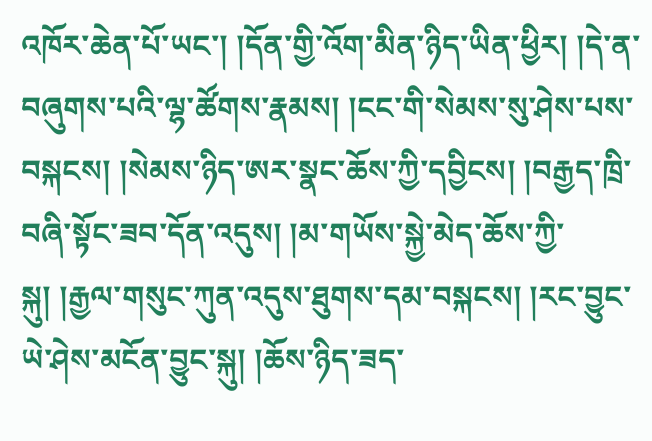འཁོར་ཆེན་པོ་ཡང་། །དོན་གྱི་འོག་མིན་ཉིད་ཡིན་ཕྱིར། །དེ་ན་བཞུགས་པའི་ལྷ་ཚོགས་རྣམས། །ངང་གི་སེམས་སུ་ཤེས་པས་བསྐངས། །སེམས་ཉིད་ཨར་སྣང་ཆོས་ཀྱི་དབྱིངས། །བརྒྱད་ཁྲི་བཞི་སྟོང་ཟབ་དོན་འདུས། །མ་གཡོས་སྐྱེ་མེད་ཆོས་ཀྱི་སྐུ། །རྒྱལ་གསུང་ཀུན་འདུས་ཐུགས་དམ་བསྐངས། །རང་བྱུང་ཡེ་ཤེས་མངོན་བྱུང་སྐུ། །ཆོས་ཉིད་ཟད་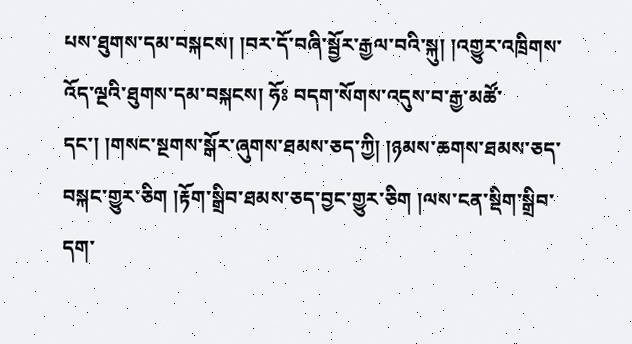པས་ཐུགས་དམ་བསྐངས། །བར་དོ་བཞི་སྦྱོར་རྒྱལ་བའི་སྐུ། །འགྱུར་འཁྲིགས་འོད་ལྔའི་ཐུགས་དམ་བསྐངས། ཧོཿ བདག་སོགས་འདུས་བ་རྒྱ་མཚོ་དང་། །གསང་སྔགས་སྒོར་ཞུགས་ཐམས་ཅད་ཀྱི། །ཉམས་ཆགས་ཐམས་ཅད་བསྐང་གྱུར་ཅིག །རྟོག་སྒྲིབ་ཐམས་ཅད་བྱང་གྱུར་ཅིག །ལས་ངན་སྡིག་སྒྲིབ་དག་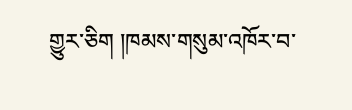གྱུར་ཅིག །ཁམས་གསུམ་འཁོར་བ་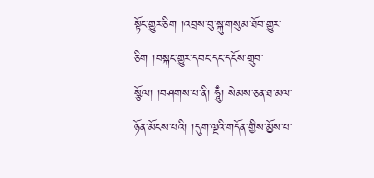སྟོང་གྱུར་ཅིག །འབྲས་བུ་སྐུ་གསུམ་ཐོབ་གྱུར་ཅིག །བསྐང་གྱུར་དབང་དང་དངོས་གྲུབ་སྩོལ། །བཤགས་པ་ནི། ཧཱུྃ། སེམས་ཅན་ཐ་མལ་ཉོན་མོངས་པའི། །དུག་ལྔའི་གདོན་གྱིས་མྱོས་པ་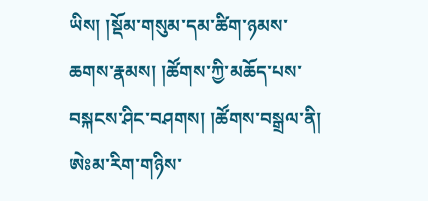ཡིས། །སྡོམ་གསུམ་དམ་ཚིག་ཉམས་ཆགས་རྣམས། །ཚོགས་ཀྱི་མཆོད་པས་བསྐངས་ཤིང་བཤགས། །ཚོགས་བསྒྲལ་ནི། ཨེཿམ་རིག་གཉིས་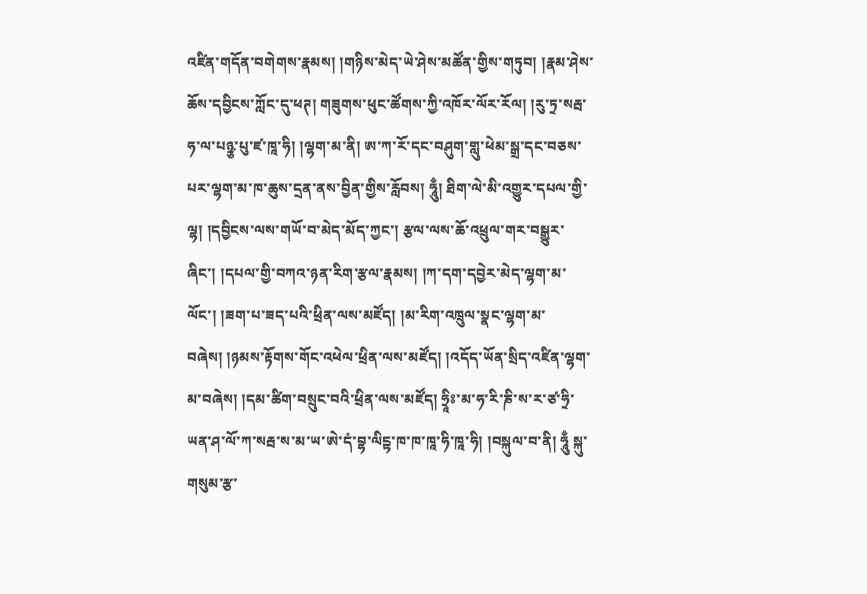འཛིན་གདོན་བགེགས་རྣམས། །གཉིས་མེད་ཡེ་ཤེས་མཚོན་གྱིས་གཏུབ། །རྣམ་ཤེས་ཆོས་དབྱིངས་ཀློང་དུ་ཕཊ། གཟུགས་ཕུང་ཚོགས་ཀྱི་འཁོར་ལོར་རོལ། །རུ་ཏྲ་སརྦ་ཧ་ལ་པཉྩ་པུ་ཛ་ཁཱ་ཧི། །ལྷག་མ་ནི། ཨ་ཀ་རོ་དང་བཤུག་གླུ་ཕེམ་སྒྲ་དང་བཅས་པར་ལྷག་མ་ཁ་ཆུས་དྲན་ནས་བྱིན་གྱིས་རློབས། ཧཱུྃ། ཐིག་ལེ་མི་འགྱུར་དཔལ་གྱི་ལྷ། །དབྱིངས་ལས་གཡོ་བ་མེད་མོད་ཀྱང་། རྩལ་ལས་ཆོ་འཕྲུལ་གར་བསྒྱུར་ཞིང་། །དཔལ་གྱི་བཀའ་ཉན་རིག་རྩལ་རྣམས། །ཀ་དག་དབྱེར་མེད་ལྷག་མ་ལོང་། །ཟག་པ་ཟད་པའི་ཕྲིན་ལས་མཛོད། །མ་རིག་འཁྲུལ་སྣང་ལྷག་མ་བཞེས། །ཉམས་རྟོགས་གོང་འཕེལ་ཕྲིན་ལས་མཛོད། །འདོད་ཡོན་སྲིད་འཛིན་ལྷག་མ་བཞེས། །དམ་ཚིག་བསྲུང་བའི་ཕྲིན་ལས་མཛོད། ཧྲཱིཿ་མ་ཧ་རི་ཎི་ས་ར་ཙ་ཧྲི་ཡན་ཤ་ལོ་ཀ་སརྦ་ས་མ་ཡ་ཨེ་དཾ་བྷ་ལིངྟ་ཁ་ཁ་ཁཱ་ཧི་ཁཱ་ཧི། །བསྐུལ་བ་ནི། ཧཱུྃ སྐུ་གསུམ་རྩ་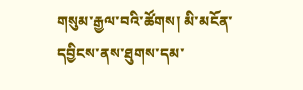གསུམ་རྒྱལ་བའི་ཚོགས། མི་མངོན་དབྱིངས་ནས་ཐུགས་དམ་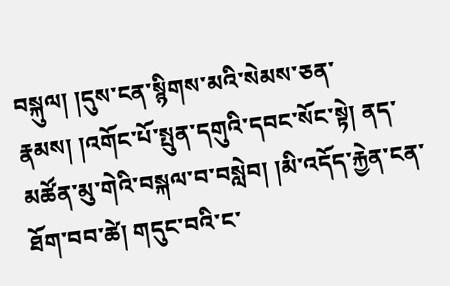བསྐུལ། །དུས་ངན་སྙིགས་མའི་སེམས་ཅན་རྣམས། །འགོང་པོ་སྤུན་དགུའི་དབང་སོང་སྟེ། ནད་མཚོན་མུ་གེའི་བསྐལ་བ་བསླེབ། །མི་འདོད་རྐྱེན་ངན་ཐོག་བབ་ཚེ། གདུང་བའི་ང་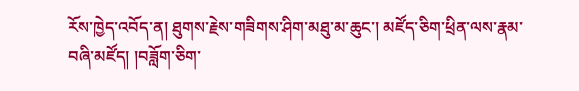རོས་ཁྱེད་འབོད་ན། ཐུགས་རྗེས་གཟིགས་ཤིག་མཐུ་མ་ཆུང་། མཛོད་ཅིག་ཕྲིན་ལས་རྣམ་བཞི་མཛོད། །བཟློག་ཅིག་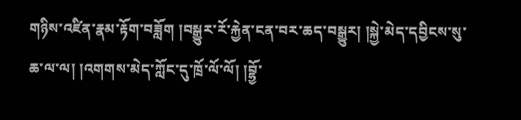གཉིས་འཛིན་རྣམ་རྟོག་བཟློག །བསྒྱུར་རོ་རྐྱེན་ངན་བར་ཆད་བསྒྱུར། །སྐྱེ་མེད་དབྱིངས་སུ་ཆ་ལ་ལ། །འགགས་མེད་ཀློང་དུ་ཁྲོ་ལོ་ལོ། །བྷྱོ་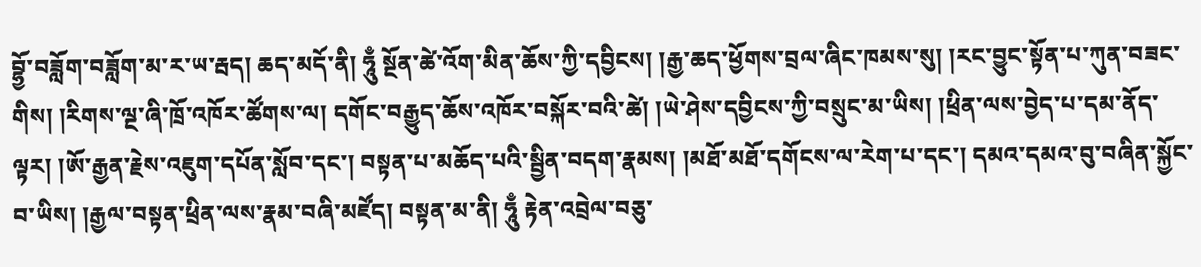བྷྱོ་བཟློག་བཟློག་མ་ར་ཡ་རྦད། ཆད་མདོ་ནི། ཧཱུྃ སྔོན་ཚེ་འོག་མིན་ཆོས་ཀྱི་དབྱིངས། །རྒྱ་ཆད་ཕྱོགས་བྲལ་ཞིང་ཁམས་སུ། །རང་བྱུང་སྟོན་པ་ཀུན་བཟང་གིས། །རིགས་ལྔ་ཞི་ཁྲོ་འཁོར་ཚོགས་ལ། དགོང་བརྒྱུད་ཆོས་འཁོར་བསྐོར་བའི་ཚེ། །ཡེ་ཤེས་དབྱིངས་ཀྱི་བསྲུང་མ་ཡིས། །ཕྲིན་ལས་བྱེད་པ་དམ་ནོད་ལྟར། །ཨོ་རྒྱན་རྗེས་འཇུག་དཔོན་སློབ་དང་། བསྟན་པ་མཆོད་པའི་སྦྱིན་བདག་རྣམས། །མཐོ་མཐོ་དགོངས་ལ་རེག་པ་དང་། དམའ་དམའ་བུ་བཞིན་སྐྱོང་བ་ཡིས། །རྒྱལ་བསྟན་ཕྲིན་ལས་རྣམ་བཞི་མཛོད། བསྟན་མ་ནི། ཧཱུྃ རྟེན་འབྲེལ་བཅུ་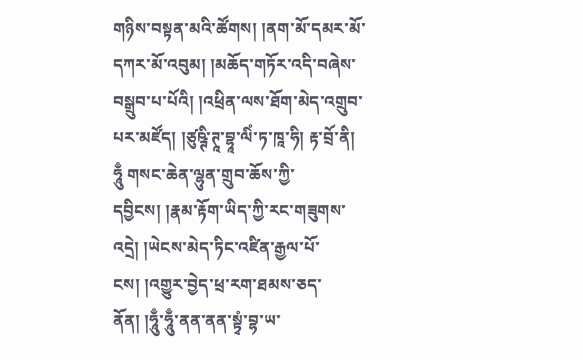གཉིས་བསྟན་མའི་ཚོགས། །ནག་མོ་དམར་མོ་དཀར་མོ་འབུམ། །མཆོད་གཏོར་འདི་བཞེས་བསྒྲུབ་པ་པོའི། །འཕྲིན་ལས་ཐོག་མེད་འགྲུབ་པར་མཛོད། །ཙུཥྚི་ཊཱ་བྷཱ་ལིཾ་ཏ་ཁཱ་ཧི། རྟ་བྲོ་ནི། ཧཱུྃ གསང་ཆེན་ལྷུན་གྲུབ་ཆོས་ཀྱི་དབྱིངས། །རྣམ་རྟོག་ཡིད་ཀྱི་རང་གཟུགས་འདྲེ། །ཡེངས་མེད་ཏིང་འཛིན་རྒྱལ་པོ་ངས། །འགྱུར་བྱེད་ཕྲ་རག་ཐམས་ཅད་ནོན། །ཧཱུྃ་ཧཱུྃ་ནན་ནན་སྟྭཾ་བྷ་ཡ་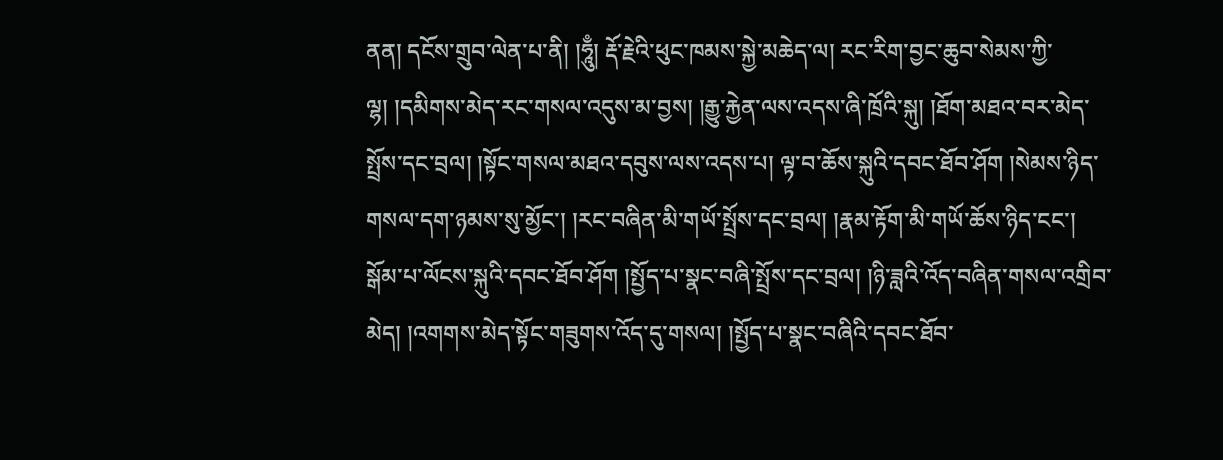ནན། དངོས་གྲུབ་ལེན་པ་ནི། །ཧཱུྃ། རྡོ་རྗེའི་ཕུང་ཁམས་སྐྱེ་མཆེད་ལ། རང་རིག་བྱང་ཆུབ་སེམས་ཀྱི་ལྷ། །དམིགས་མེད་རང་གསལ་འདུས་མ་བྱས། །རྒྱུ་རྐྱེན་ལས་འདས་ཞི་ཁྲོའི་སྐུ། །ཐོག་མཐའ་བར་མེད་སྤྲོས་དང་བྲལ། །སྟོང་གསལ་མཐའ་དབུས་ལས་འདས་པ། ལྟ་བ་ཆོས་སྐུའི་དབང་ཐོབ་ཤོག །སེམས་ཉིད་གསལ་དག་ཉམས་སུ་མྱོང་། །རང་བཞིན་མི་གཡོ་སྤྲོས་དང་བྲལ། །རྣམ་རྟོག་མི་གཡོ་ཆོས་ཉིད་ངང་། སྒོམ་པ་ལོངས་སྐུའི་དབང་ཐོབ་ཤོག །སྤྱོད་པ་སྣང་བཞི་སྤྲོས་དང་བྲལ། །ཉི་ཟླའི་འོད་བཞིན་གསལ་འགྲིབ་མེད། །འགགས་མེད་སྟོང་གཟུགས་འོད་དུ་གསལ། །སྤྱོད་པ་སྣང་བཞིའི་དབང་ཐོབ་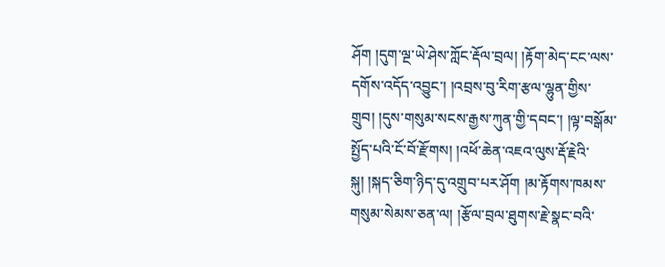ཤོག །དུག་ལྔ་ཡེ་ཤེས་ཀློང་རྡོལ་བྲལ། །རྟོག་མེད་ངང་ལས་དགོས་འདོད་འབྱུང་། །འབྲས་བུ་རིག་རྩལ་ལྷུན་གྱིས་གྲུབ། །དུས་གསུམ་སངས་རྒྱས་ཀུན་གྱི་དབང་། །ལྟ་བསྒོམ་སྤྱོད་པའི་ངོ་བོ་རྫོགས། །འཕོ་ཆེན་འཇའ་ལུས་རྡོ་རྗེའི་སྐུ། །སྐད་ཅིག་ཉིད་དུ་འགྲུབ་པར་ཤོག །མ་རྟོགས་ཁམས་གསུམ་སེམས་ཅན་ལ། །རྩོལ་བྲལ་ཐུགས་རྗེ་སྣང་བའི་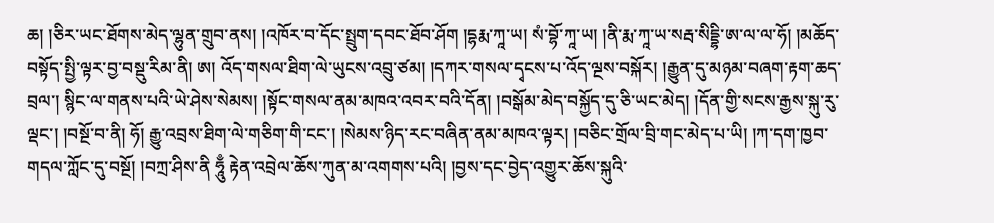ཆ། །ཅིར་ཡང་ཐོགས་མེད་ལྷུན་གྲུབ་ནས། །འཁོར་བ་དོང་སྤྲུག་དབང་ཐོབ་ཤོག །དྷརྨ་ཀཱ་ཡ། སཾ་བྷོ་ཀཱ་ཡ། །ནི་རྨ་ཀཱ་ཡ་སརྦ་སིདྡྷི་ཨ་ལ་ལ་ཧོ། །མཆོད་བསྟོད་སྤྱི་ལྟར་བྱ་བསྡུ་རིམ་ནི། ཨ། འོད་གསལ་ཐིག་ལེ་ཡུངས་འབྲུ་ཙམ། །དཀར་གསལ་དྭངས་པ་འོད་ལྔས་བསྐོར། །རྒྱུན་དུ་མཉམ་བཞག་རྟག་ཆད་བྲལ་། སྙིང་ལ་གནས་པའི་ཡེ་ཤེས་སེམས། །སྟོང་གསལ་ནམ་མཁའ་འབར་བའི་དོན། །བསྒོམ་མེད་བསྐྱོད་དུ་ཅི་ཡང་མེད། །དོན་གྱི་སངས་རྒྱས་སྐུ་རུ་ལྡང་། །བསྔོ་བ་ནི། ཧོ། རྒྱུ་འབྲས་ཐིག་ལེ་གཅིག་གི་ངང་། །སེམས་ཉིད་རང་བཞིན་ནམ་མཁའ་ལྟར། །བཅིང་གྲོལ་བྲི་གང་མེད་པ་ཡི། །ཀ་དག་ཁྱབ་གདལ་ཀློང་དུ་བསྔོ། །བཀྲ་ཤིས་ནི ཧཱུྃ རྟེན་འབྲེལ་ཆོས་ཀུན་མ་འགགས་པའི། །བྱས་དང་བྱེད་འགྱུར་ཆོས་སྐུའི་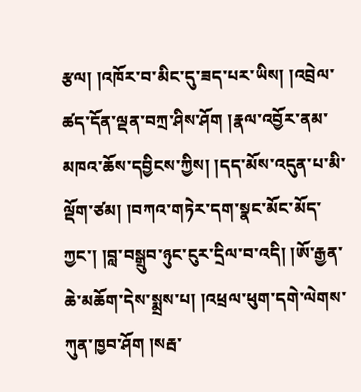རྩལ། །འཁོར་བ་མིང་དུ་ཟད་པར་ཡིས། །འབྲེལ་ཚད་དོན་ལྡན་བཀྲ་ཤིས་ཤོག །རྣལ་འབྱོར་ནམ་མཁའ་ཆོས་དབྱིངས་ཀྱིས། །དད་མོས་འདུན་པ་མི་ལྡོག་ཙམ། །བཀའ་གཏེར་དག་སྣང་མོང་མོད་ཀྱང་། །བླ་བསྒྲུབ་ཉུང་ངུར་དྲིལ་བ་འདི། །ཨོ་རྒྱན་ཆེ་མཆོག་དེས་སྨྲས་པ། །འཕྲལ་ཕུག་དགེ་ལེགས་ཀུན་ཁྱབ་ཤོག །སརྦ་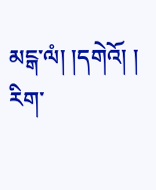མངྒ་ལཾ། །དགེའོ། །
རིག་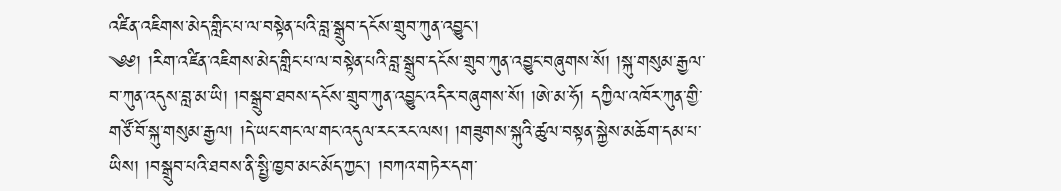འཛིན་འཇིགས་མེད་གླིང་པ་ལ་བསྟེན་པའི་བླ་སྒྲུབ་དངོས་གྲུབ་ཀུན་འབྱུང་།
༄༅། །རིག་འཛིན་འཇིགས་མེད་གླིང་པ་ལ་བསྟེན་པའི་བླ་སྒྲུབ་དངོས་གྲུབ་ཀུན་འབྱུང་བཞུགས་སོ། །སྐུ་གསུམ་རྒྱལ་བ་ཀུན་འདུས་བླ་མ་ཡི། །བསྒྲུབ་ཐབས་དངོས་གྲུབ་ཀུན་འབྱུང་འདིར་བཞུགས་སོ། །ཨེ་མ་ཧོ། དཀྱིལ་འཁོར་ཀུན་གྱི་གཙོ་བོ་སྐུ་གསུམ་རྒྱལ། །དེ་ཡང་གང་ལ་གང་འདུལ་རང་རང་ལས། །གཟུགས་སྐུའི་ཚུལ་བསྟན་སྐྱེས་མཆོག་དམ་པ་ཡིས། །བསྒྲུབ་པའི་ཐབས་ནི་སྤྱི་ཁྱབ་མང་མོད་ཀྱང་། །བཀའ་གཏེར་དག་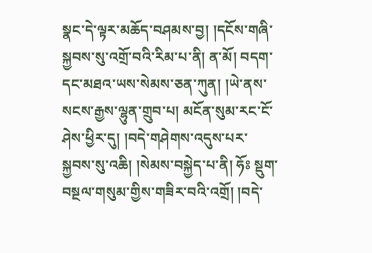སྣང་དེ་ལྟར་མཆོད་བཤམས་བྱ། །དངོས་གཞི་སྐྱབས་སུ་འགྲོ་བའི་རིམ་པ་ནི། ན་མོ། བདག་དང་མཐའ་ཡས་སེམས་ཅན་ཀུན། །ཡེ་ནས་སངས་རྒྱས་ལྷུན་གྲུབ་པ། མངོན་སུམ་རང་ངོ་ཤེས་ཕྱིར་དུ། །བདེ་གཤེགས་འདུས་པར་སྐྱབས་སུ་འཆི། །སེམས་བསྐྱེད་པ་ནི། ཧོཿ སྡུག་བསྔལ་གསུམ་གྱིས་གཟིར་བའི་འགྲོ། །བདེ་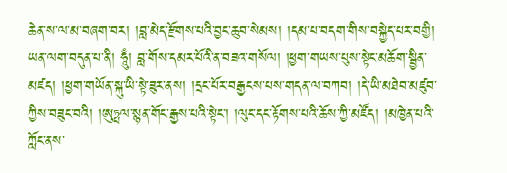ཆེན་ས་ལ་མ་བཞག་བར། །བླ་མེད་རྫོགས་པའི་བྱང་ཆུབ་སེམས། །དམ་པ་བདག་གིས་བསྐྱེད་པར་བགྱི། ཡན་ལག་བདུན་པ་ནི། ཧཱུྃ། བླ་གོས་དམར་པོའི་ན་བཟའ་གསོལ། །ཕྱག་གཡས་པུས་སྟེང་མཆོག་སྦྱིན་མཛད། །ཕྱག་གཡོན་སྐུ་ཡི་སྟེ་ཟུར་ནས། །དྲང་པོར་བརྒྱངས་པས་གདན་ལ་བཀབ། །དེ་ཡི་མཐེབ་མཛུབ་ཀྱིས་བཟུང་བའི། །ཨུཏྤལ་སྙན་གོང་རྒྱས་པའི་སྟེང་། །ལུང་དང་རྟོགས་པའི་ཆོས་ཀྱི་མཛོད། །མཁྱེན་པའི་ཀློང་ནས་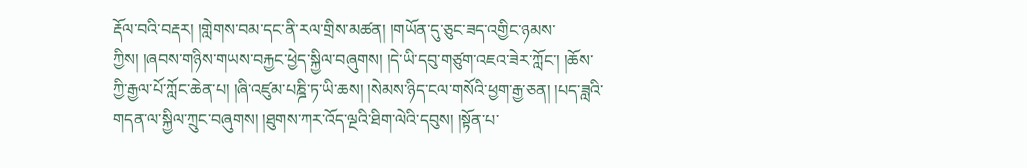རྡོལ་བའི་བརྡར། །གླེགས་བམ་དང་ནི་རལ་གྲིས་མཚན། །གཡོན་དུ་ཅུང་ཟད་འགྱིང་ཉམས་ཀྱིས། །ཞབས་གཉིས་གཡས་བརྐྱང་ཕྱེད་སྐྱིལ་བཞུགས། །དེ་ཡི་དབུ་གཙུག་འཇའ་ཟེར་ཀློང་། །ཆོས་ཀྱི་རྒྱལ་པོ་ཀློང་ཆེན་པ། །ཞི་འཛུམ་པཎྜི་ཏ་ཡི་ཆས། །སེམས་ཉིད་ངལ་གསོའི་ཕྱག་རྒྱ་ཅན། །པད་ཟླའི་གདན་ལ་སྐྱིལ་ཀྲུང་བཞུགས། །ཐུགས་ཀར་འོད་ལྔའི་ཐིག་ལེའི་དབུས། །སྟོན་པ་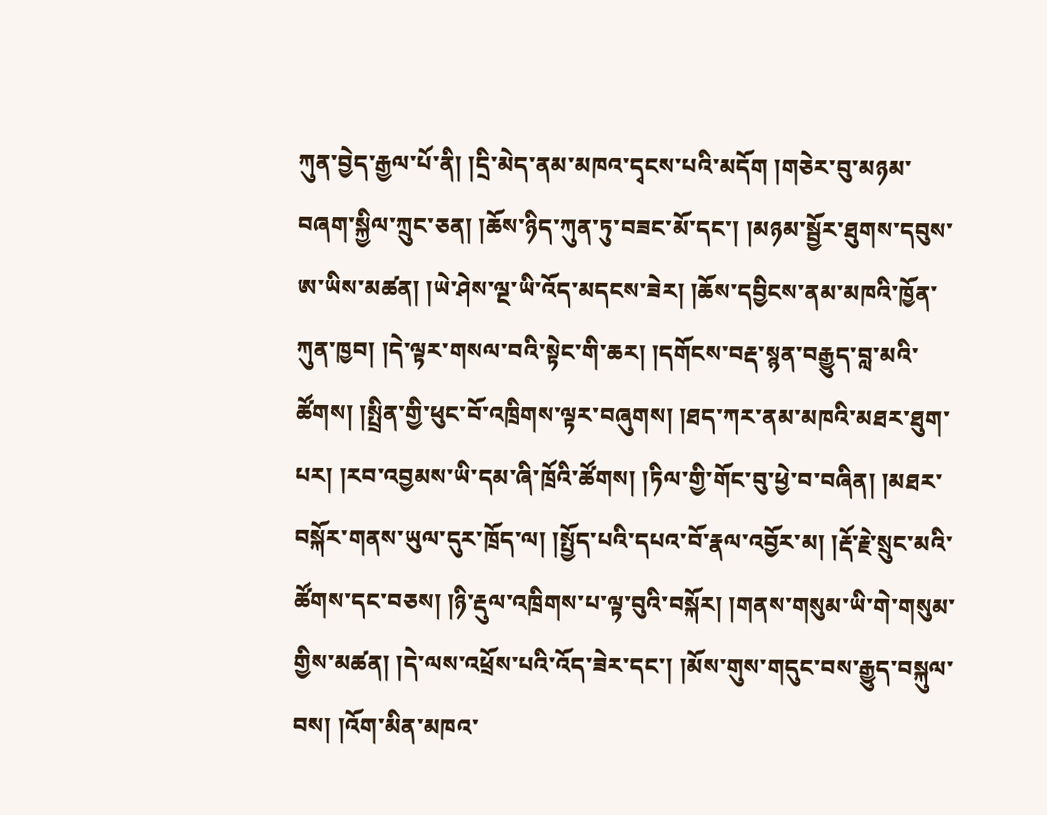ཀུན་བྱེད་རྒྱལ་པོ་ནི། །དྲི་མེད་ནམ་མཁའ་དྭངས་པའི་མདོག །གཅེར་བུ་མཉམ་བཞག་སྐྱིལ་ཀྲུང་ཅན། །ཆོས་ཉིད་ཀུན་ཏུ་བཟང་མོ་དང་། །མཉམ་སྦྱོར་ཐུགས་དབུས་ཨ་ཡིས་མཚན། །ཡེ་ཤེས་ལྔ་ཡི་འོད་མདངས་ཟེར། །ཆོས་དབྱིངས་ནམ་མཁའི་ཁྱོན་ཀུན་ཁྱབ། །དེ་ལྟར་གསལ་བའི་སྟེང་གི་ཆར། །དགོངས་བརྡ་སྙན་བརྒྱུད་བླ་མའི་ཚོགས། །སྤྲིན་གྱི་ཕུང་བོ་འཁྲིགས་ལྟར་བཞུགས། །ཐད་ཀར་ནམ་མཁའི་མཐར་ཐུག་པར། །རབ་འབྱམས་ཡི་དམ་ཞི་ཁྲོའི་ཚོགས། །ཏིལ་གྱི་གོང་བུ་ཕྱེ་བ་བཞིན། །མཐར་བསྐོར་གནས་ཡུལ་དུར་ཁྲོད་ལ། །སྤྱོད་པའི་དཔའ་བོ་རྣལ་འབྱོར་མ། །རྡོ་རྗེ་སྲུང་མའི་ཚོགས་དང་བཅས། །ཉི་རྡུལ་འཁྲིགས་པ་ལྟ་བུའི་བསྐོར། །གནས་གསུམ་ཡི་གེ་གསུམ་གྱིས་མཚན། །དེ་ལས་འཕྲོས་པའི་འོད་ཟེར་དང་། །མོས་གུས་གདུང་བས་རྒྱུད་བསྐུལ་བས། །འོག་མིན་མཁའ་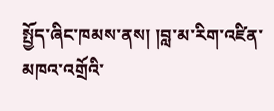སྤྱོད་ཞིང་ཁམས་ནས། །བླ་མ་རིག་འཛིན་མཁའ་འགྲོའི་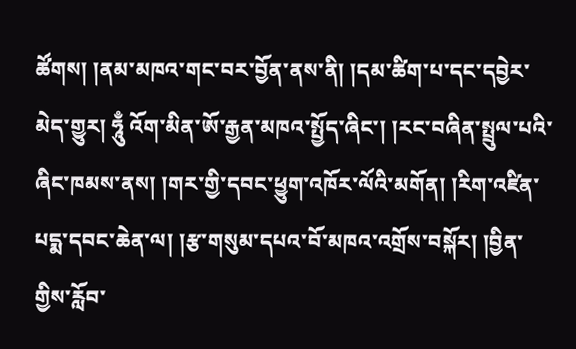ཚོགས། །ནམ་མཁའ་གང་བར་བྱོན་ནས་ནི། །དམ་ཚིག་པ་དང་དབྱེར་མེད་གྱུར། ཧཱུྃ འོག་མིན་ཨོ་རྒྱན་མཁའ་སྤྱོད་ཞིང་། །རང་བཞིན་སྤྲུལ་པའི་ཞིང་ཁམས་ནས། །གར་གྱི་དབང་ཕྱུག་འཁོར་ལོའི་མགོན། །རིག་འཛིན་པདྨ་དབང་ཆེན་ལ། །རྩ་གསུམ་དཔའ་བོ་མཁའ་འགྲོས་བསྐོར། །བྱིན་གྱིས་རློབ་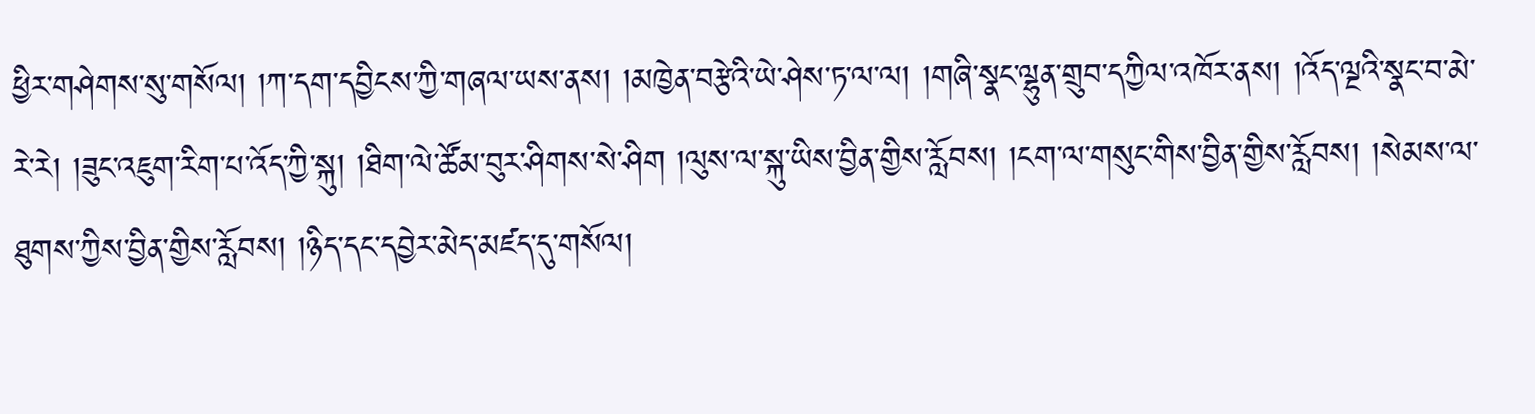ཕྱིར་གཤེགས་སུ་གསོལ། །ཀ་དག་དབྱིངས་ཀྱི་གཞལ་ཡས་ནས། །མཁྱེན་བརྩེའི་ཡེ་ཤེས་ཏ་ལ་ལ། །གཞི་སྣང་ལྷུན་གྲུབ་དཀྱིལ་འཁོར་ནས། །འོད་ལྔའི་སྣང་བ་མེ་རེ་རེ། །ཟུང་འཇུག་རིག་པ་འོད་ཀྱི་སྐུ། །ཐིག་ལེ་ཚོམ་བུར་ཤིགས་སེ་ཤིག །ལུས་ལ་སྐུ་ཡིས་བྱིན་གྱིས་རློབས། །ངག་ལ་གསུང་གིས་བྱིན་གྱིས་རློབས། །སེམས་ལ་ཐུགས་ཀྱིས་བྱིན་གྱིས་རློབས། །ཉིད་དང་དབྱེར་མེད་མཛད་དུ་གསོལ།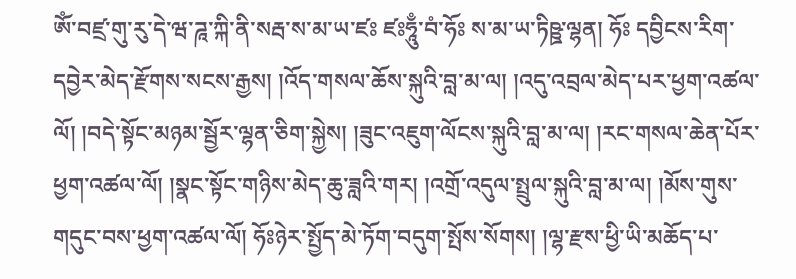ཨོཾ་བཛྲ་གུ་རུ་དེ་ཝ་ཌཱ་ཀྐི་ནི་སརྦ་ས་མ་ཡ་ཛཿ ཛཿཧཱུྃ་བཾ་ཧོཿ ས་མ་ཡ་ཏིཥྛ་ལྷན། ཧོཿ དབྱིངས་རིག་དབྱེར་མེད་རྫོགས་སངས་རྒྱས། །འོད་གསལ་ཆོས་སྐུའི་བླ་མ་ལ། །འདུ་འབྲལ་མེད་པར་ཕྱག་འཚལ་ལོ། །བདེ་སྟོང་མཉམ་སྦྱོར་ལྷན་ཅིག་སྐྱེས། །ཟུང་འཇུག་ལོངས་སྐུའི་བླ་མ་ལ། །རང་གསལ་ཆེན་པོར་ཕྱག་འཚལ་ལོ། །སྣང་སྟོང་གཉིས་མེད་ཆུ་ཟླའི་གར། །འགྲོ་འདུལ་སྤྲུལ་སྐུའི་བླ་མ་ལ། །མོས་གུས་གདུང་བས་ཕྱག་འཚལ་ལོ། ཧོཿཉེར་སྤྱོད་མེ་ཏོག་བདུག་སྤོས་སོགས། །ལྷ་རྫས་ཕྱི་ཡི་མཆོད་པ་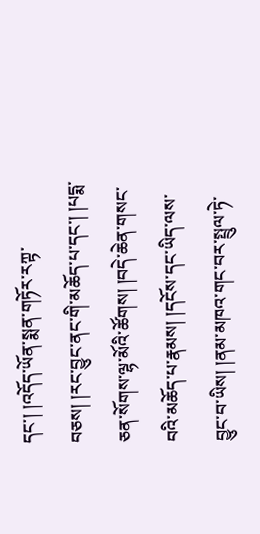དང་། །འདོད་ཡོན་སྨན་གཏོར་རཀྟ་བཅས། །རང་བྱུང་ནང་གི་མཆོད་པ་དང་། །པདྨ་ཅན་སོགས་ལྷ་མོའི་ཚོགས། །བདེ་ཆེན་གསང་བའི་མཆོད་པ་རྣམས། །དངོས་དང་ཡིད་ལས་བྱུང་བ་ཡིས། །ནམ་མཁའ་གང་བར་སྤྲུལ་ཏེ་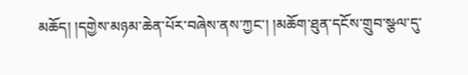མཆོད། །དགྱེས་མཉམ་ཆེན་པོར་བཞེས་ནས་ཀྱང་། །མཆོག་ཐུན་དངོས་གྲུབ་སྩལ་དུ་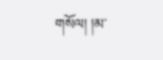གསོལ། །མ་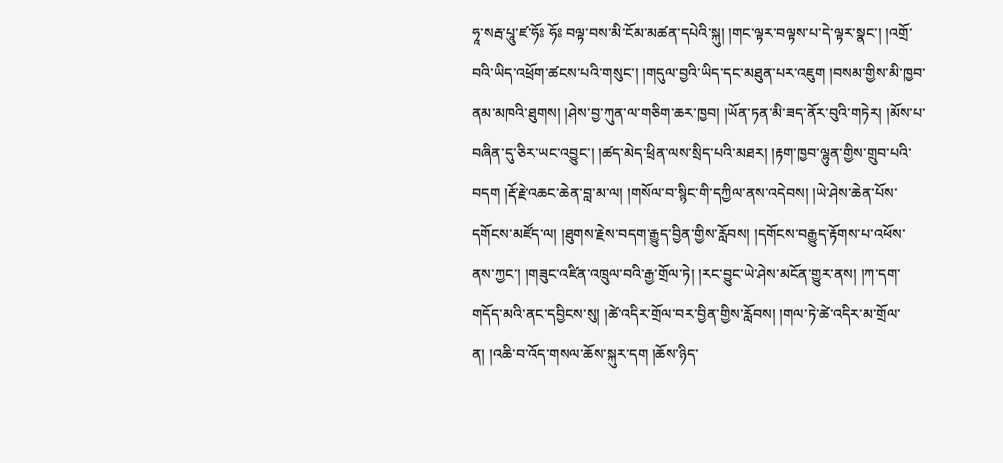ཧཱ་སརྦ་པཱུ་ཛ་ཧོཿ ཧོཿ བལྟ་བས་མི་ངོམ་མཚན་དཔེའི་སྐུ། །གང་ལྟར་བལྟས་པ་དེ་ལྟར་སྣང་། །འགྲོ་བའི་ཡིད་འཕྲོག་ཚངས་པའི་གསུང་། །གདུལ་བྱའི་ཡིད་དང་མཐུན་པར་འཇུག །བསམ་གྱིས་མི་ཁྱབ་ནམ་མཁའི་ཐུགས། །ཤེས་བྱ་ཀུན་ལ་གཅིག་ཆར་ཁྱབ། །ཡོན་ཏན་མི་ཟད་ནོར་བུའི་གཏེར། །མོས་པ་བཞིན་དུ་ཅིར་ཡང་འབྱུང་། །ཚད་མེད་ཕྲིན་ལས་སྲིད་པའི་མཐར། །རྟག་ཁྱབ་ལྷུན་གྱིས་གྲུབ་པའི་བདག །རྡོ་རྗེ་འཆང་ཆེན་བླ་མ་ལ། །གསོལ་བ་སྙིང་གི་དཀྱིལ་ནས་འདེབས། །ཡེ་ཤེས་ཆེན་པོས་དགོངས་མཛོད་ལ། །ཐུགས་རྗེས་བདག་རྒྱུད་བྱིན་གྱིས་རློབས། །དགོངས་བརྒྱུད་རྟོགས་པ་འཕོས་ནས་ཀྱང་། །གཟུང་འཛིན་འཁྲུལ་བའི་རྒྱ་གྲོལ་ཏེ། །རང་བྱུང་ཡེ་ཤེས་མངོན་གྱུར་ནས། །ཀ་དག་གདོད་མའི་ནང་དབྱིངས་སུ། །ཚེ་འདིར་གྲོལ་བར་བྱིན་གྱིས་རློབས། །གལ་ཏེ་ཚེ་འདིར་མ་གྲོལ་ན། །འཆི་བ་འོད་གསལ་ཆོས་སྐུར་དག །ཆོས་ཉིད་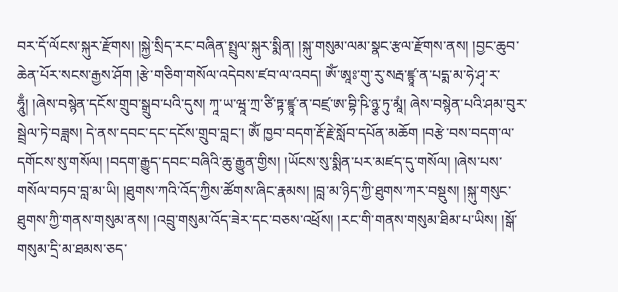བར་དོ་ལོངས་སྐུར་རྫོགས། །སྐྱེ་སྲིད་རང་བཞིན་སྤྲུལ་སྐུར་སྨིན། །སྐུ་གསུམ་ལམ་སྣང་རྩལ་རྫོགས་ནས། །བྱང་ཆུབ་ཆེན་པོར་སངས་རྒྱས་ཤོག །རྩེ་གཅིག་གསོལ་འདེབས་ཛབ་ལ་འབད། ཨོཾ་ཨཱཿ་གུ་རུ་སརྦ་ཛྙཱ་ན་པདྨ་མ་ཧེ་ཤྭ་ར་ཧཱུྃ། །ཞེས་བསྙེན་དངོས་གྲུབ་སྒྲུབ་པའི་དུས། ཀཱ་ཡ་ཝཱ་ཀྲ་ཙི་ཏྟ་ཛྙཱ་ན་བཛྲ་ཨ་བྷི་ཥི་ཉྩ་ཏུ་མཱཾ། ཞེས་བསྙེན་པའི་ཤམ་བུར་སྦྲེལ་ཏེ་བཟླས། དེ་ནས་དབང་དང་དངོས་གྲུབ་བླང་། ཨོཾ ཁྱབ་བདག་རྡོ་རྗེ་སློབ་དཔོན་མཆོག །བརྩེ་བས་བདག་ལ་དགོངས་སུ་གསོལ། །བདག་རྒྱུད་དབང་བཞིའི་ཆུ་རྒྱུན་གྱིས། །ཡོངས་སུ་སྨིན་པར་མཛད་དུ་གསོལ། །ཞེས་པས་གསོལ་བཏབ་བླ་མ་ཡི། །ཐུགས་ཀའི་འོད་ཀྱིས་ཚོགས་ཞིང་རྣམས། །བླ་མ་ཉིད་ཀྱི་ཐུགས་ཀར་བསྡུས། །སྐུ་གསུང་ཐུགས་ཀྱི་གནས་གསུམ་ནས། །འབྲུ་གསུམ་འོད་ཟེར་དང་བཅས་འཕྲོས། །རང་གི་གནས་གསུམ་ཐིམ་པ་ཡིས། །སྒོ་གསུམ་དྲི་མ་ཐམས་ཅད་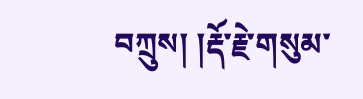བཀྲུས། །རྡོ་རྗེ་གསུམ་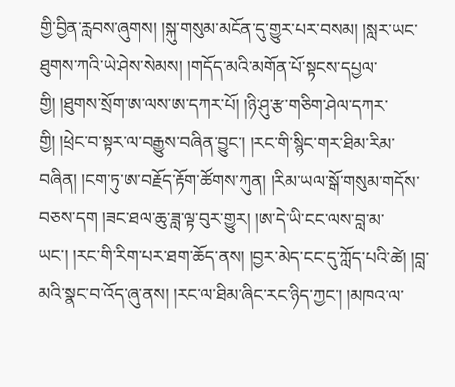གྱི་བྱིན་རླབས་ཞུགས། །སྐུ་གསུམ་མངོན་དུ་གྱུར་པར་བསམ། །སླར་ཡང་ཐུགས་ཀའི་ཡེ་ཤེས་སེམས། །གདོད་མའི་མགོན་པོ་སྟངས་དཔྱལ་གྱི། །ཐུགས་སྲོག་ཨ་ལས་ཨ་དཀར་པོ། །ཉི་ཤུ་རྩ་གཅིག་ཤེལ་དཀར་གྱི། །ཕྲེང་བ་སྟར་ལ་བརྒྱུས་བཞིན་བྱུང་། །རང་གི་སྙིང་གར་ཐིམ་རིམ་བཞིན། །ངག་ཏུ་ཨ་བརྗོད་རྟོག་ཚོགས་ཀུན། །རིམ་ཡལ་སྒོ་གསུམ་གདོས་བཅས་དག །ཟང་ཐལ་ཆུ་ཟླ་ལྟ་བུར་གྱུར། །ཨ་དེ་ཡི་ངང་ལས་བླ་མ་ཡང་། །རང་གི་རིག་པར་ཐག་ཆོད་ནས། །བྱར་མེད་ངང་དུ་ཀློད་པའི་ཚེ། །བླ་མའི་སྣང་བ་འོད་ཞུ་ནས། །རང་ལ་ཐིམ་ཞིང་རང་ཉིད་ཀྱང་། །མཁའ་ལ་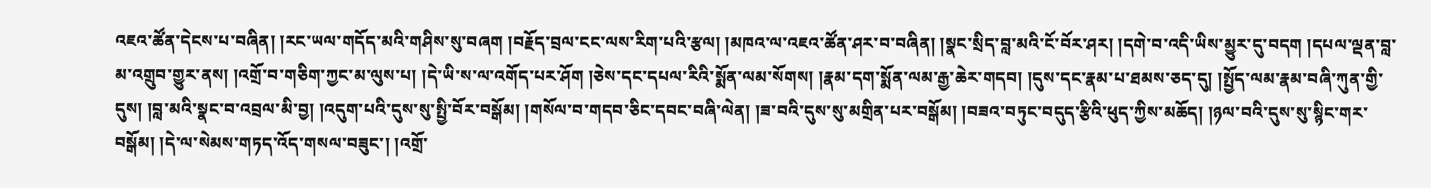འཇའ་ཚོན་དེངས་པ་བཞིན། །རང་ཡལ་གདོད་མའི་གཤིས་སུ་བཞག །བརྗོད་བྲལ་ངང་ལས་རིག་པའི་རྩལ། །མཁའ་ལ་འཇའ་ཚོན་ཤར་བ་བཞིན། །སྣང་སྲིད་བླ་མའི་ངོ་བོར་ཤར། །དགེ་བ་འདི་ཡིས་མྱུར་དུ་བདག །དཔལ་ལྡན་བླ་མ་འགྲུབ་གྱུར་ནས། །འགྲོ་བ་གཅིག་ཀྱང་མ་ལུས་པ། །དེ་ཡི་ས་ལ་འགོད་པར་ཤོག །ཅེས་དང་དཔལ་རིའི་སྨོན་ལམ་སོགས། །རྣམ་དག་སྨོན་ལམ་རྒྱ་ཆེར་གདབ། །དུས་དང་རྣམ་པ་ཐམས་ཅད་དུ། །སྤྱོད་ལམ་རྣམ་བཞི་ཀུན་གྱི་དུས། །བླ་མའི་སྣང་བ་འབྲལ་མི་བྱ། །འདུག་པའི་དུས་སུ་སྤྱི་བོར་བསྒོམ། །གསོལ་བ་གདབ་ཅིང་དབང་བཞི་ལེན། །ཟ་བའི་དུས་སུ་མགྲིན་པར་བསྒོམ། །བཟའ་བཏུང་བདུད་རྩིའི་ཕུད་ཀྱིས་མཆོད། །ཉལ་བའི་དུས་སུ་སྙིང་གར་བསྒོམ། །དེ་ལ་སེམས་གཏད་འོད་གསལ་བཟུང་། །འགྲོ་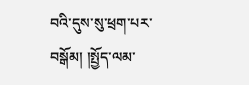བའི་དུས་སུ་ཕྲག་པར་བསྒོམ། །སྤྱོད་ལམ་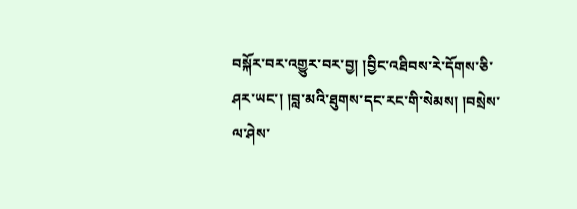བསྐོར་བར་འགྱུར་བར་བྱ། །བྱིང་འཐིབས་རེ་དོགས་ཅི་ཤར་ཡང་། །བླ་མའི་ཐུགས་དང་རང་གི་སེམས། །བསྲེས་ལ་ཤེས་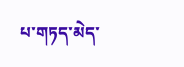པ་གཏད་མེད་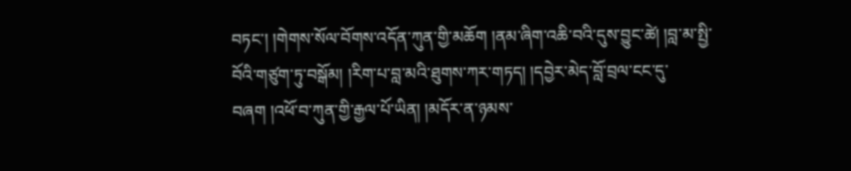བཏང་། །གེགས་སོལ་བོགས་འདོན་ཀུན་གྱི་མཆོག །ནམ་ཞིག་འཆི་བའི་དུས་བྱུང་ཚེ། །བླ་མ་སྤྱི་བོའི་གཙུག་ཏུ་བསྒོམ། །རིག་པ་བླ་མའི་ཐུགས་ཀར་གཏད། །དབྱེར་མེད་བློ་བྲལ་ངང་དུ་བཞག །འཕོ་བ་ཀུན་གྱི་རྒྱལ་པོ་ཡིན། །མདོར་ན་ཉམས་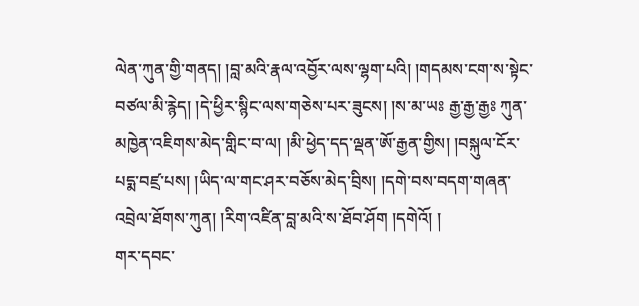ལེན་ཀུན་གྱི་གནད། །བླ་མའི་རྣལ་འབྱོར་ལས་ལྷག་པའི། །གདམས་ངག་ས་སྟེང་བཙལ་མི་རྙེད། །དེ་ཕྱིར་སྙིང་ལས་གཅེས་པར་ཟུངས། །ས་མ་ཡཿ རྒྱ་རྒྱ་རྒྱཿ ཀུན་མཁྱེན་འཇིགས་མེད་གླིང་བ་ལ། །མི་ཕྱེད་དད་ལྡན་ཨོ་རྒྱན་གྱིས། །བསྐུལ་ངོར་པདྨ་བཛྲ་པས། །ཡིད་ལ་གང་ཤར་བཅོས་མེད་བྲིས། །དགེ་བས་བདག་གཞན་འབྲེལ་ཐོགས་ཀུན། །རིག་འཛིན་བླ་མའི་ས་ཐོབ་ཤོག །དགེའོ། །
གར་དབང་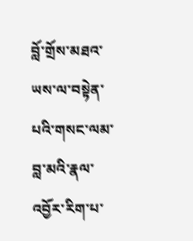བློ་གྲོས་མཐའ་ཡས་ལ་བསྟེན་པའི་གསང་ལམ་བླ་མའི་རྣལ་འབྱོར་རིག་པ་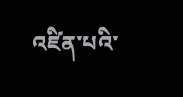འཛིན་པའི་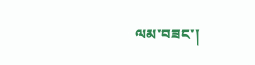ལམ་བཟང་།